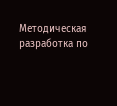Методическая разработка по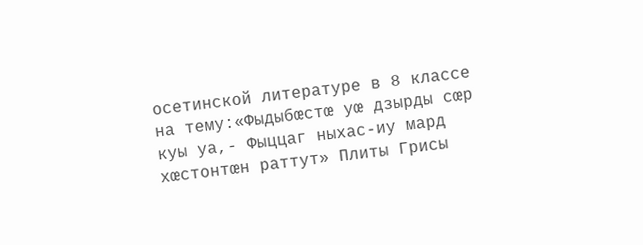осетинской литературе в 8 классе на тему:«Фыдыбœстœ уœ дзырды сœр куы уа,- Фыццаг ныхас-иу мард хœстонтœн раттут» Плиты Грисы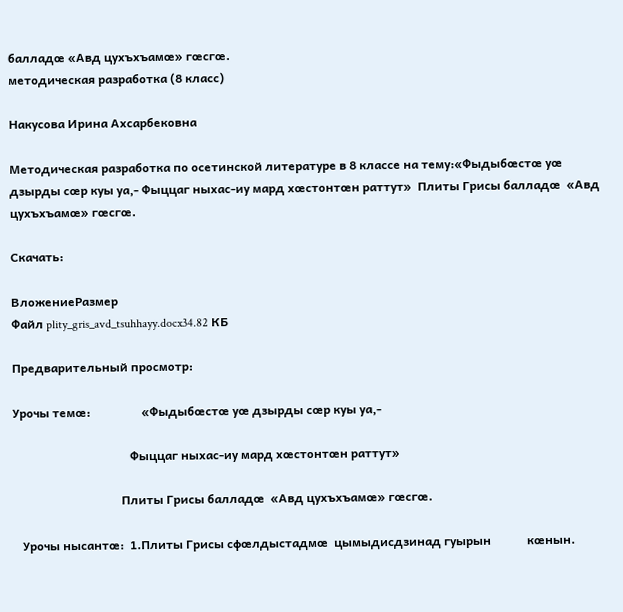балладœ «Авд цухъхъамœ» гœсгœ.
методическая разработка (8 класс)

Накусова Ирина Ахсарбековна

Методическая разработка по осетинской литературе в 8 классе на тему:«Фыдыбœстœ уœ дзырды сœр куы уа,- Фыццаг ныхас-иу мард хœстонтœн раттут»  Плиты Грисы балладœ  «Авд цухъхъамœ» гœсгœ.

Скачать:

ВложениеРазмер
Файл plity_gris_avd_tsuhhayy.docx34.82 КБ

Предварительный просмотр:

Урочы темœ:                 «Фыдыбœстœ уœ дзырды сœр куы уа,-

                                       Фыццаг ныхас-иу мард хœстонтœн раттут»

                                    Плиты Грисы балладœ  «Авд цухъхъамœ» гœсгœ.

   Урочы нысантœ:  1.Плиты Грисы сфœлдыстадмœ  цымыдисдзинад гуырын            кœнын.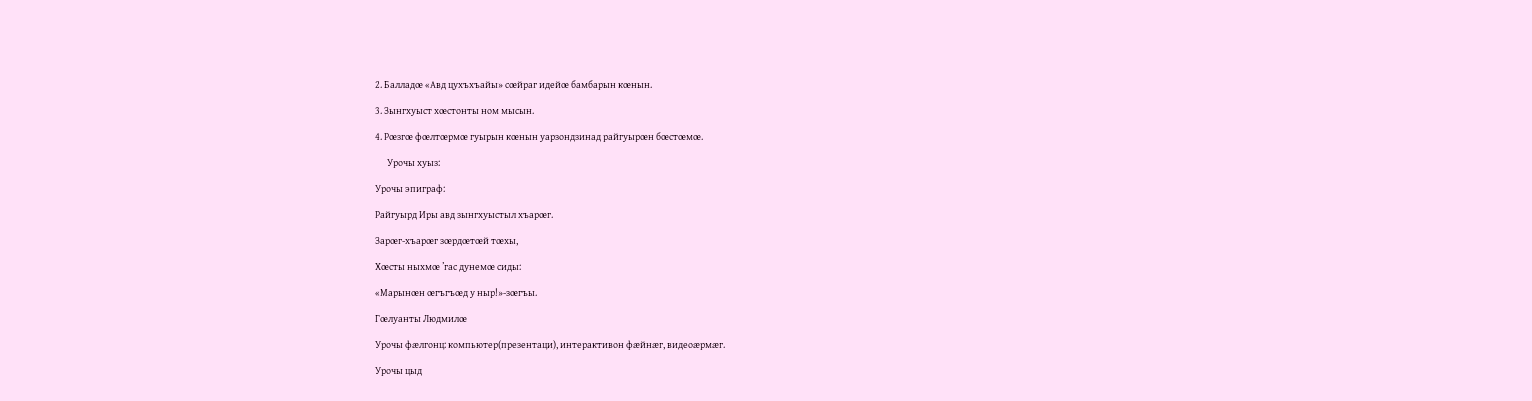2. Балладœ «Авд цухъхъайы» сœйраг идейœ бамбарын кœнын.

3. Зынгхуыст хœстонты ном мысын.

4. Рœзгœ фœлтœрмœ гуырын кœнын уарзондзинад райгуырœн бœстœмœ.

      Урочы хуыз:

Урочы эпиграф:

Райгуырд Иры авд зынгхуыстыл хъарœг.

Зарœг-хъарœг зœрдœтœй тœхы,

Хœсты ныхмœ ’гас дунемœ сиды:

«Марынœн œгъгъœд у ныр!»-зœгъы.

Гœлуанты Людмилœ

Урочы фæлгонц: компьютер(презентаци), интерактивон фæйнæг, видеоæрмæг.

Урочы цыд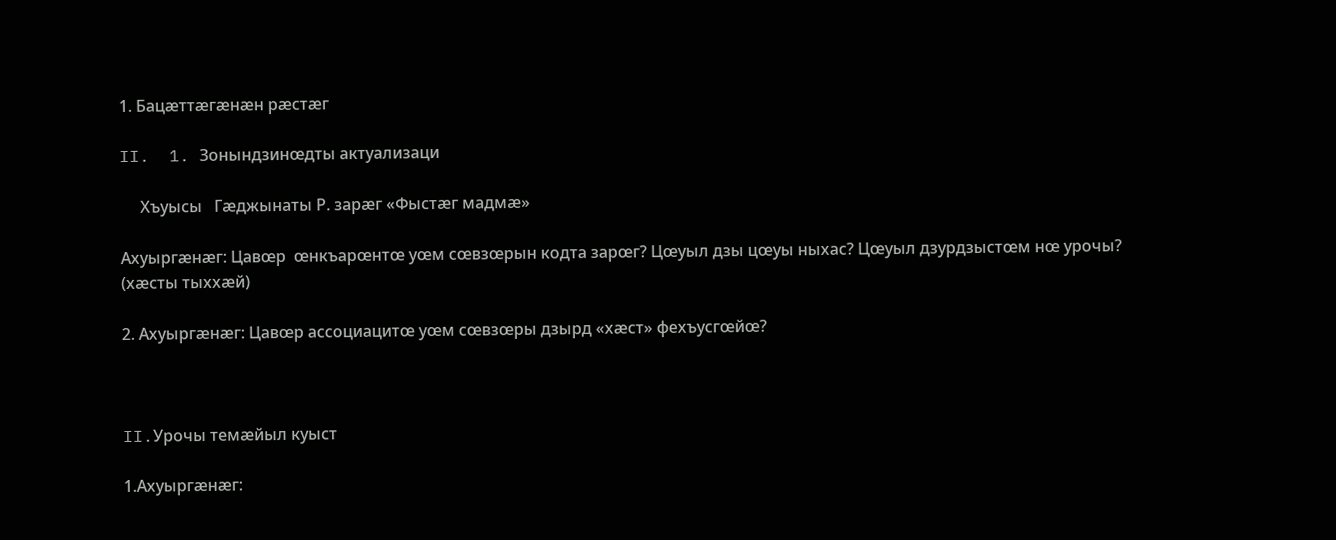1. Бацæттæгæнæн рæстæг

II.  1. Зонындзинœдты актуализаци

     Хъуысы   Гæджынаты Р. зарæг «Фыстæг мадмæ»

Ахуыргæнæг: Цавœр  œнкъарœнтœ уœм сœвзœрын кодта зарœг? Цœуыл дзы цœуы ныхас? Цœуыл дзурдзыстœм нœ урочы? (хæсты тыххæй)

2. Ахуыргæнæг: Цавœр ассоциацитœ уœм сœвзœры дзырд «хæст» фехъусгœйœ?



II.Урочы темæйыл куыст

1.Ахуыргæнæг: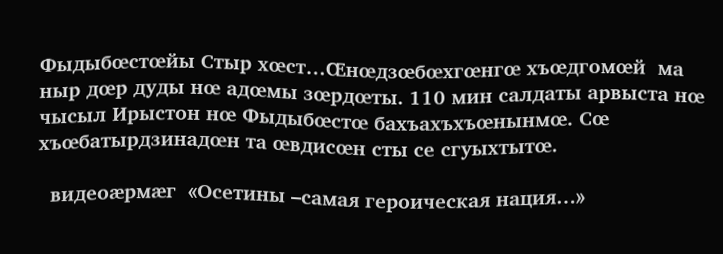Фыдыбœстœйы Стыр хœст…Œнœдзœбœхгœнгœ хъœдгомœй  ма ныр дœр дуды нœ адœмы зœрдœты. 110 мин салдаты арвыста нœ чысыл Ирыстон нœ Фыдыбœстœ бахъахъхъœнынмœ. Сœ хъœбатырдзинадœн та œвдисœн сты се сгуыхтытœ.

  видеоæрмæг  «Осетины –самая героическая нация…»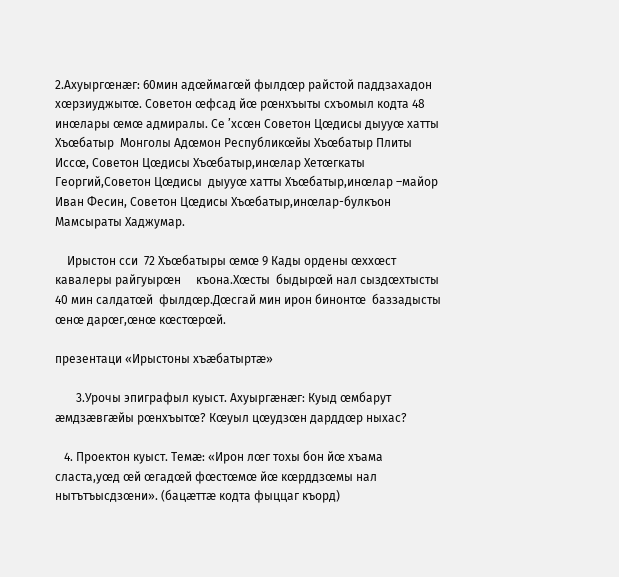2.Ахуыргœнæг: 60мин адœймагœй фылдœр райстой паддзахадон хœрзиуджытœ. Советон œфсад йœ рœнхъыты схъомыл кодта 48 инœлары œмœ адмиралы. Се ’хсœн Советон Цœдисы дыууœ хатты  Хъœбатыр  Монголы Адœмон Республикœйы Хъœбатыр Плиты Иссœ, Советон Цœдисы Хъœбатыр,инœлар Хетœгкаты Георгий,Советон Цœдисы  дыууœ хатты Хъœбатыр,инœлар –майор Иван Фесин, Советон Цœдисы Хъœбатыр,инœлар-булкъон Мамсыраты Хаджумар.

    Ирыстон сси  72 Хъœбатыры œмœ 9 Кады ордены œххœст кавалеры райгуырœн     къона.Хœсты  быдырœй нал сыздœхтысты 40 мин салдатœй  фылдœр.Дœсгай мин ирон бинонтœ  баззадысты œнœ дарœг,œнœ кœстœрœй.

презентаци «Ирыстоны хъæбатыртæ»

       3.Урочы эпиграфыл куыст. Ахуыргæнæг: Куыд œмбарут æмдзæвгæйы рœнхъытœ? Кœуыл цœудзœн дарддœр ныхас?

   4. Проектон куыст. Темæ: «Ирон лœг тохы бон йœ хъама сласта,уœд œй œгадœй фœстœмœ йœ кœрддзœмы нал нытътъысдзœни». (бацæттæ кодта фыццаг къорд)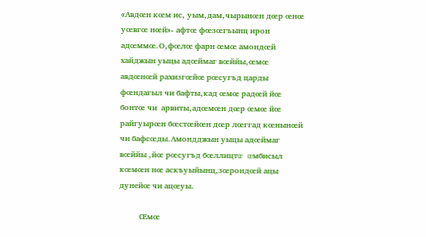«Авдœн кœм ис, уым,дам,чырынœн дœр œнœ уœвгœ нœй»- афтœ фœзœгъынц ирон  адœммœ.О,фœлœ фарн œмœ амондœй хайджын уыцы адœймаг вœййы,œмœ авдœнœй рахизгœйœ рœсугъд царды фœндагыл чи бафты,кад œмœ радœй йœ бонтœ чи  арвиты,адœмœн дœр œмœ йœ райгуырœн бœстœйœн дœр лœггад кœнынœй чи бафсœды.Амондджын уыцы адœймаг вœййы ,йœ рœсугъд бœллицтœ œмбисыл кœмœн нœ аскъуыйынц,зœрондœй ацы дунейœ чи ацœуы.

    Œмœ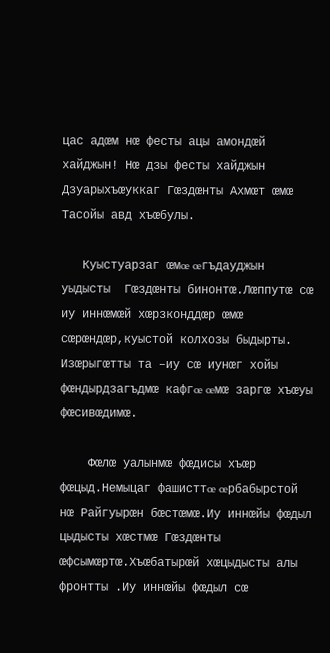цас адœм нœ фесты ацы амондœй хайджын! Нœ дзы фесты хайджын Дзуарыхъœуккаг Гœздœнты Ахмœт œмœ Тасойы авд хъœбулы.

   Куыстуарзаг œмœ œгъдауджын уыдысты  Гœздœнты бинонтœ.Лœппутœ сœ иу иннœмœй хœрзконддœр œмœ сœрœндœр,куыстой колхозы быдырты. Изœрыгœтты та –иу сœ иунœг хойы фœндырдзагъдмœ кафгœ œмœ заргœ хъœуы фœсивœдимœ.

    Фœлœ уалынмœ фœдисы хъœр фœцыд.Немыцаг фашисттœ œрбабырстой нœ Райгуырœн бœстœмœ.Иу иннœйы фœдыл цыдысты хœстмœ Гœздœнты œфсымœртœ.Хъœбатырœй хœцыдысты алы фронтты .Иу иннœйы фœдыл сœ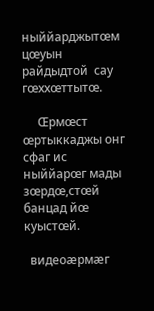ныййарджытœм цœуын райдыдтой  сау гœххœттытœ.

     Œрмœст œртыккаджы онг сфаг ис ныййарœг мады зœрдœ,стœй банцад йœ куыстœй.

  видеоæрмæг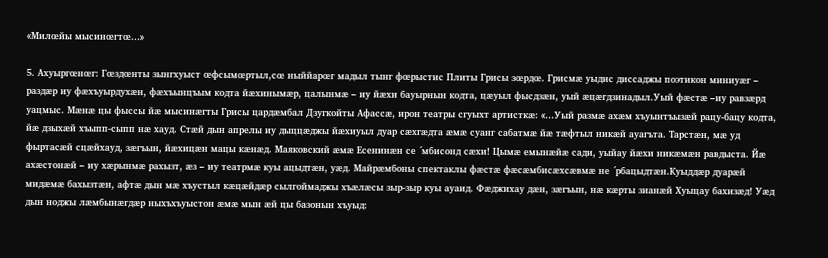«Милœйы мысинœгтœ…»

5. Ахуыргœнœг: Гœздœнты зынгхуыст œфсымœртыл,сœ ныййарœг мадыл тынг фœрыстис Плиты Грисы зœрдœ. Грисмæ уыдис диссаджы поэтикон миниуæг – раздæр иу фæхъуырдухæн, фæхъынцъым кодта йæхинымæр, цалынмæ – иу йæхи бауырнын кодта, цæуыл фысдзæн, уый æцæгдзинадыл.Уый фæстæ –иу равзæрд уацмыс. Мæнæ цы фыссы йæ мысинæгты Грисы цардæмбал Дзугкойты Афассæ, ирон театры сгуыхт артисткæ: «…Уый размæ ахæм хъуынтъызæй рацу-бацу кодта, йæ дзыхæй хъыпп-сыпп нæ хауд. Стæй дын апрелы иу дыццæджы йæхиуыл дуар сæхгæдта æмæ суанг сабатмæ йæ тæфтыл никæй ауагъта. Тарстæн, мæ уд фыртасæй сцæйхауд, зæгъын, йæхицæн мацы кæнæд. Маяковский æмæ Есенинæн се ´мбисонд сæхи! Цымæ емынæйæ сади, уыйау йæхи никæмæн равдыста. Йæ ахæстонæй – иу хæрынмæ рахызт, æз – иу театрмæ куы ацыдтæн, уæд. Майрæмбоны спектаклы фæстæ фæсæмбисæхсæвмæ не ´рбацыдтæн.Куыддæр дуарæй мидæмæ бахызтæн, афтæ дын мæ хъустыл кæцæйдæр сылгоймаджы хъæлæсы зыр-зыр куы ауаид. Фæджихау дæн, зæгъын, нæ кæрты зианæй Хуыцау бахизæд! Уæд дын ноджы лæмбынæгдæр ныхъхъуыстон æмæ мын æй цы базонын хъуыд: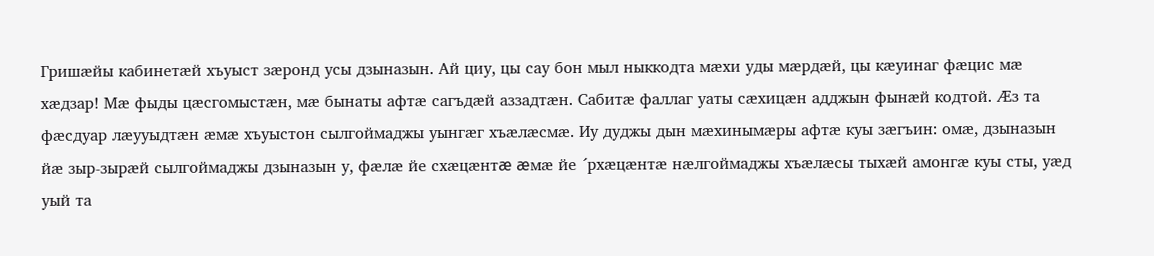Гришæйы кабинетæй хъуыст зæронд усы дзыназын. Ай циу, цы сау бон мыл ныккодта мæхи уды мæрдæй, цы кæуинаг фæцис мæ хæдзар! Мæ фыды цæсгомыстæн, мæ бынаты афтæ сагъдæй аззадтæн. Сабитæ фаллаг уаты сæхицæн адджын фынæй кодтой. Æз та фæсдуар лæууыдтæн æмæ хъуыстон сылгоймаджы уынгæг хъæлæсмæ. Иу дуджы дын мæхинымæры афтæ куы зæгъин: омæ, дзыназын йæ зыр-зырæй сылгоймаджы дзыназын у, фæлæ йе схæцæнтæ æмæ йе ´рхæцæнтæ нæлгоймаджы хъæлæсы тыхæй амонгæ куы сты, уæд уый та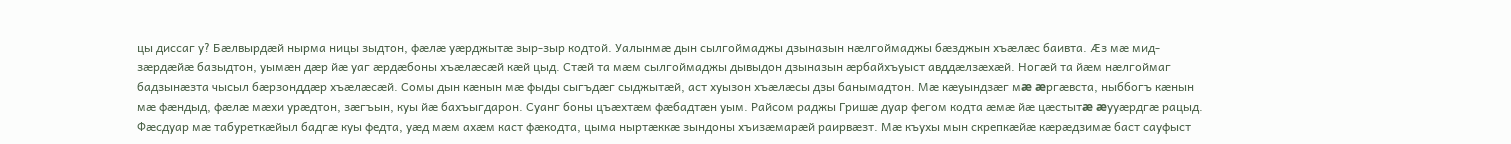цы диссаг у? Бæлвырдæй нырма ницы зыдтон, фæлæ уæрджытæ зыр-зыр кодтой. Уалынмæ дын сылгоймаджы дзыназын нæлгоймаджы бæзджын хъæлæс баивта. Æз мæ мид-зæрдæйæ базыдтон, уымæн дæр йæ уаг æрдæбоны хъæлæсæй кæй цыд. Стæй та мæм сылгоймаджы дывыдон дзыназын æрбайхъуыст авддæлзæхæй. Ногæй та йæм нæлгоймаг бадзынæзта чысыл бæрзонддæр хъæлæсæй. Сомы дын кæнын мæ фыды сыгъдæг сыджытæй, аст хуызон хъæлæсы дзы банымадтон. Мæ кæуындзæг мæ æргæвста, ныббогъ кæнын мæ фæндыд, фæлæ мæхи урæдтон, зæгъын, куы йæ бахъыгдарон. Суанг боны цъæхтæм фæбадтæн уым. Райсом раджы Гришæ дуар фегом кодта æмæ йæ цæстытæ æууæрдгæ рацыд. Фæсдуар мæ табуреткæйыл бадгæ куы федта, уæд мæм ахæм каст фæкодта, цыма ныртæккæ зындоны хъизæмарæй раирвæзт. Мæ къухы мын скрепкæйæ кæрæдзимæ баст сауфыст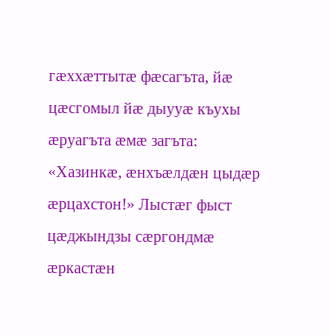гæххæттытæ фæсагъта, йæ цæсгомыл йæ дыууæ къухы æруагъта æмæ загъта: «Хазинкæ, æнхъæлдæн цыдæр æрцахстон!» Лыстæг фыст цæджындзы сæргондмæ æркастæн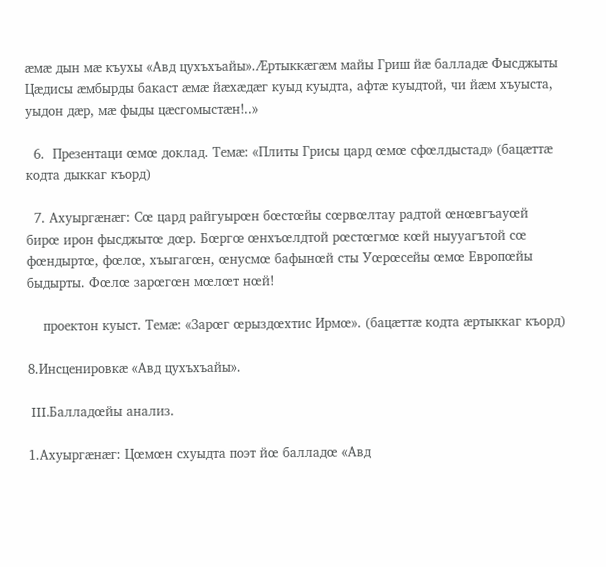æмæ дын мæ къухы «Авд цухъхъайы».Æртыккæгæм майы Гриш йæ балладæ Фысджыты Цæдисы æмбырды бакаст æмæ йæхæдæг куыд куыдта, афтæ куыдтой, чи йæм хъуыста, уыдон дæр, мæ фыды цæсгомыстæн!..»

  6.  Презентаци œмœ доклад. Темæ: «Плиты Грисы цард œмœ сфœлдыстад» (бацæттæ кодта дыккаг къорд)

  7. Ахуыргæнæг: Сœ цард райгуырœн бœстœйы сœрвœлтау радтой œнœвгъауœй бирœ ирон фысджытœ дœр. Бœргœ œнхъœлдтой рœстœгмœ кœй ныууагътой сœ фœндыртœ, фœлœ, хъыгагœн, œнусмœ бафынœй сты Уœрœсейы œмœ Европœйы быдырты. Фœлœ зарœгœн мœлœт нœй!

    проектон куыст. Темæ: «Зарœг œрыздœхтис Ирмœ». (бацæттæ кодта æртыккаг къорд)

8.Инсценировкæ «Авд цухъхъайы».

 III.Балладœйы анализ.

1.Ахуыргæнæг: Цœмœн схуыдта поэт йœ балладœ «Авд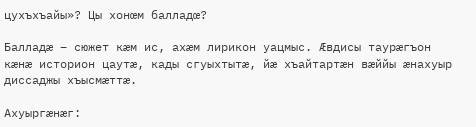цухъхъайы»? Цы хонœм балладœ?

Балладæ – сюжет кæм ис, ахæм лирикон уацмыс. Æвдисы таурæгъон кæнæ историон цаутæ, кады сгуыхтытæ, йæ хъайтартæн вæййы æнахуыр  диссаджы хъысмæттæ.

Ахуыргæнæг: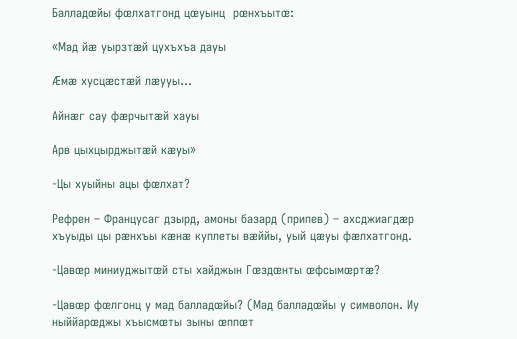Балладœйы фœлхатгонд цœуынц  рœнхъытœ:

«Мад йæ уырзтæй цухъхъа дауы

Æмæ хусцæстæй лæууы…

Айнæг сау фæрчытæй хауы

Арв цыхцырджытæй кæуы»

-Цы хуыйны ацы фœлхат?

Рефрен – Францусаг дзырд, амоны базард (припев) – ахсджиагдæр хъуыды цы рæнхъы кæнæ куплеты вæййы, уый цæуы фæлхатгонд.

-Цавœр миниуджытœй сты хайджын Гœздœнты œфсымœртæ?

-Цавœр фœлгонц у мад балладœйы? (Мад балладœйы у символон. Иу ныййарœджы хъысмœты зыны œппœт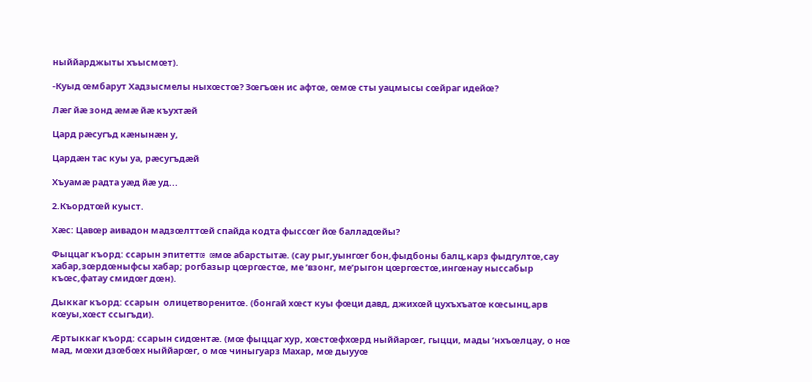ныййарджыты хъысмœт).

-Куыд œмбарут Хадзысмелы ныхœстœ? Зœгъœн ис афтœ, œмœ сты уацмысы сœйраг идейœ?

Лæг йæ зонд æмæ йæ къухтæй

Цард рæсугъд кæнынæн у,

Цардæн тас куы уа, рæсугъдæй

Хъуамæ радта уæд йæ уд...

2.Къордтœй куыст.

Хæс: Цавœр аивадон мадзœлттœй спайда кодта фыссœг йœ балладœйы?

Фыццаг къорд: ссарын эпитеттœ œмœ абарстытæ. (сау рыг,уынгœг бон,фыдбоны балц,карз фыдгултœ,сау хабар,зœрдœныфсы хабар; рогбазыр цœргœстœ, ме ’взонг, ме’рыгон цœргœстœ,ингœнау ныссабыр къœс,фатау смидœг дœн).

Дыккаг къорд: ссарын  олицетворенитœ. (бонгай хœст куы фœци давд, джихœй цухъхъатœ кœсынц,арв кœуы,хœст ссыгъди).

Æртыккаг къорд: ссарын сидœнтæ. (мœ фыццаг хур, хœстœфхœрд ныййарœг, гыцци, мады ’нхъœлцау, о нœ мад, мœхи дзœбœх ныййарœг, о мœ чиныгуарз Махар, мœ дыууœ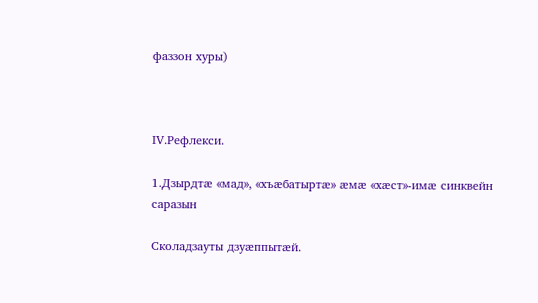фаззон хуры)



IV.Рефлекси.

1.Дзырдтæ «мад», «хъæбатыртæ» æмæ «хæст»-имæ синквейн саразын

Сколадзауты дзуæппытæй.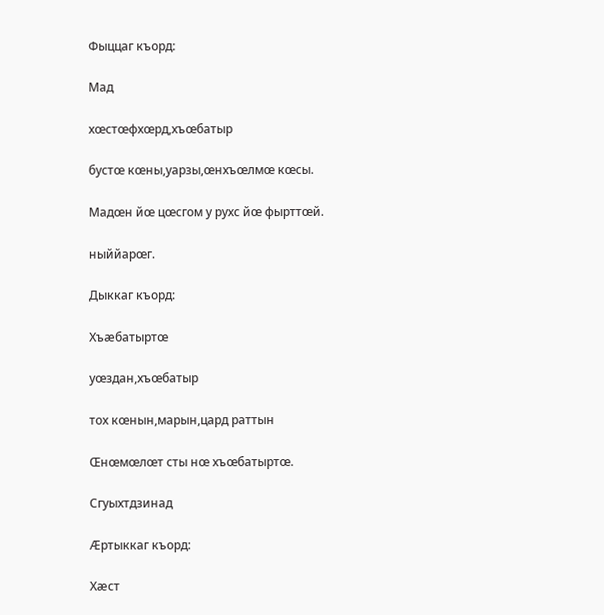Фыццаг къорд:

Мад

хœстœфхœрд,хъœбатыр

бустœ кœны,уарзы,œнхъœлмœ кœсы.

Мадœн йœ цœсгом у рухс йœ фырттœй.

ныййарœг.

Дыккаг къорд:

Хъæбатыртœ

уœздан,хъœбатыр

тох кœнын,марын,цард раттын

Œнœмœлœт сты нœ хъœбатыртœ.

Сгуыхтдзинад

Æртыккаг къорд:

Хæст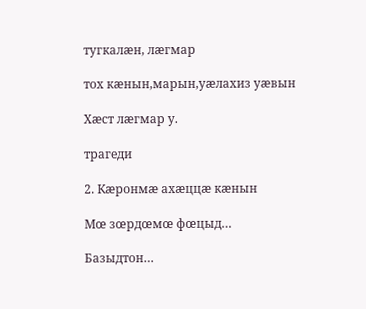тугкалæн, лæгмар

тох кæнын,марын,уæлахиз уæвын

Хæст лæгмар у.

трагеди

2. Кæронмæ ахæццæ кæнын

Мœ зœрдœмœ фœцыд…

Базыдтон…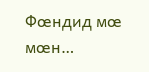Фœндид мœ мœн…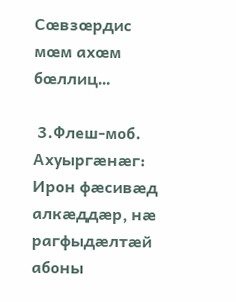Сœвзœрдис мœм ахœм бœллиц…

 3.Флеш-моб. Ахуыргæнæг: Ирон фæсивæд алкæддæр, нæ рагфыдæлтæй абоны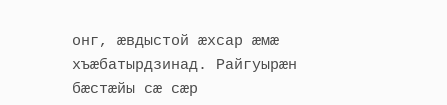онг, æвдыстой æхсар æмæ хъæбатырдзинад. Райгуырæн бæстæйы сæ сæр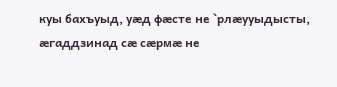куы бахъуыд, уæд фæсте не `рлæууыдысты, æгаддзинад сæ сæрмæ не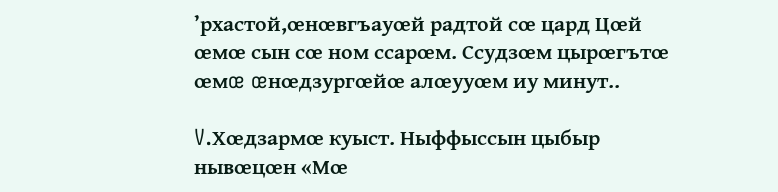’рхастой,œнœвгъауœй радтой сœ цард Цœй œмœ сын сœ ном ссарœм. Ссудзœм цырœгътœ œмœ œнœдзургœйœ алœууœм иу минут..

V.Хœдзармœ куыст. Ныффыссын цыбыр нывœцœн «Мœ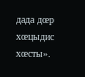дада дœр хœцыдис хœсты».